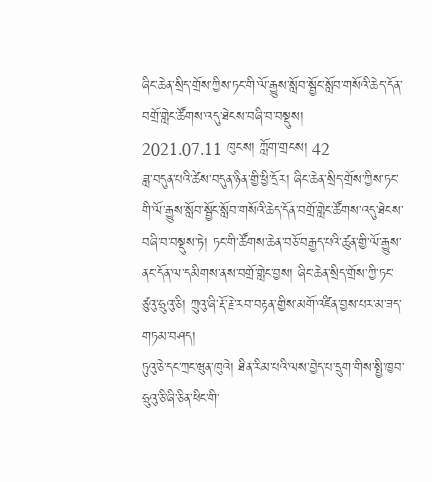ཞིང་ཆེན་སྲིད་གྲོས་ཀྱིས་ཏང་གི་ལོ་རྒྱུས་སློབ་སྦྱོང་སློབ་གསོའི་ཆེད་དོན་བགྲོ་གླེང་ཚོགས་འདུ་ཐེངས་བཞི་བ་བསྡུས།
2021.07.11 ཁུངས། ཀློག་གྲངས། 42
ཟླ་བདུན་པའི་ཚེས་བདུན་ཉིན་གྱི་ཕྱི་དྲོར། ཞིང་ཆེན་སྲིད་གྲོས་ཀྱིས་ཏང་གི་ལོ་རྒྱུས་སློབ་སྦྱོང་སློབ་གསོའི་ཆེད་དོན་བགྲོ་གླེང་ཚོགས་འདུ་ཐེངས་བཞི་བ་བསྡུས་ཏེ། ཏང་གི་ཚོགས་ཆེན་བཅོ་བརྒྱད་པའི་ཚུན་གྱི་ལོ་རྒྱུས་ནང་དོན་ལ་དམིགས་ནས་བགྲོ་གླེང་བྱས། ཞིང་ཆེན་སྲིད་གྲོས་ཀྱི་ཏང་ཙུའུ་ཧྲུའུ་ཅི། ཀྲུའུ་ཞི་རྡོ་རྗེ་རབ་བརྟན་གྱིས་མགོ་འཛིན་བྱས་པར་མ་ཟད་གཏམ་བཤད།
ཏུའུ་ཅེ་དང་ཀྲང་ཝུན་ཁུའེ། ཐིན་རིམ་པའི་ལས་བྱེད་པ་དྲུག་གིས་སྤྱི་ཁྱབ་ཧྲུའུ་ཅི་ཞི་ཅིན་ཕིང་གི་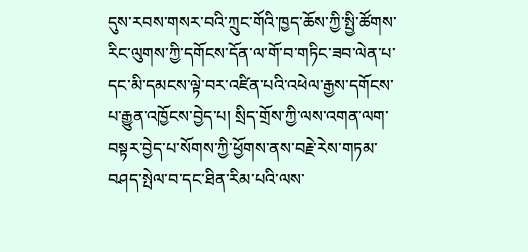དུས་རབས་གསར་བའི་ཀྲུང་གོའི་ཁྱད་ཆོས་ཀྱི་སྤྱི་ཚོགས་རིང་ལུགས་ཀྱི་དགོངས་དོན་ལ་གོ་བ་གཏིང་ཟབ་ལེན་པ་དང་མི་དམངས་ལྟེ་བར་འཛིན་པའི་འཕེལ་རྒྱས་དགོངས་པ་རྒྱུན་འཁྱོངས་བྱེད་པ། སྲིད་གྲོས་ཀྱི་ལས་འགན་ལག་བསྟར་བྱེད་པ་སོགས་ཀྱི་ཕྱོགས་ནས་བརྗེ་རེས་གཏམ་བཤད་སྤེལ་བ་དང་ཐིན་རིམ་པའི་ལས་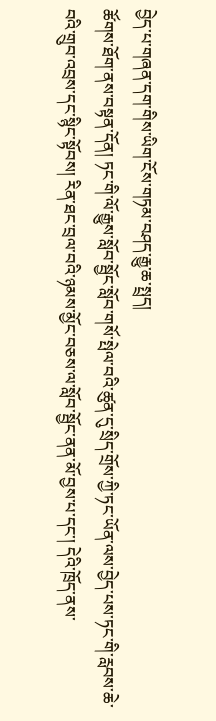བྱེད་པ་གཞན་དག་གིས་ཡིག་ངོས་གཏམ་བཤད་རྒྱུ་ཆ་སྤྲད།
ཚོགས་ཐོག་ནས་བསྟན་དོན། ཏང་གི་ལོ་རྒྱུས་སློབ་སྦྱོང་སློབ་གསོ་སྤེལ་བའི་ཚུན་དུ་སྲིད་གྲོས་ཀྱི་ཏང་ཡོན་ལས་བྱེད་པས་ཏང་གི་རླབས་ཆེ་བའི་གྲུབ་འབྲས་དང་སྙིང་སྟོབས། རིན་ཐང་བྲལ་བའི་ཉམས་མྱོང་བཅས་ལ་སློབ་སྦྱོང་ནན་མོ་བྱས་པ་དང་། དེའི་ཁྲོད་ནས་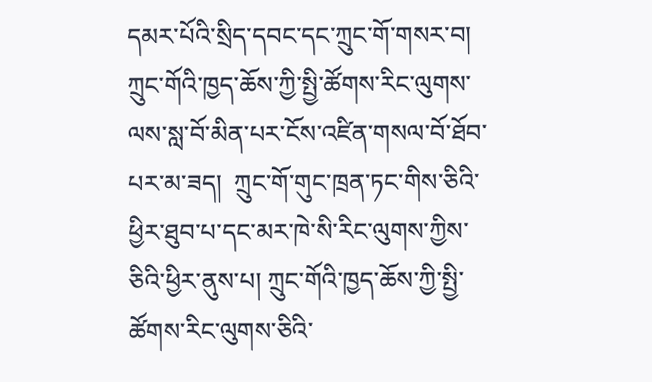དམར་པོའི་སྲིད་དབང་དང་ཀྲུང་གོ་གསར་བ། ཀྲུང་གོའི་ཁྱད་ཆོས་ཀྱི་སྤྱི་ཚོགས་རིང་ལུགས་ལས་སླ་བོ་མིན་པར་ངོས་འཛིན་གསལ་བོ་ཐོབ་པར་མ་ཟད།  ཀྲུང་གོ་གུང་ཁྲན་ཏང་གིས་ཅིའི་ཕྱིར་ཐུབ་པ་དང་མར་ཁེ་སི་རིང་ལུགས་ཀྱིས་ཅིའི་ཕྱིར་ནུས་པ། ཀྲུང་གོའི་ཁྱད་ཆོས་ཀྱི་སྤྱི་ཚོགས་རིང་ལུགས་ཅིའི་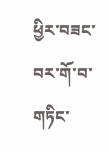ཕྱིར་བཟང་བར་གོ་བ་གཏིང་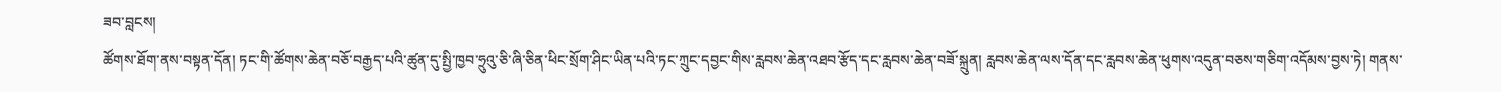ཟབ་བླངས།
ཚོགས་ཐོག་ནས་བསྟན་དོན། ཏང་གི་ཚོགས་ཆེན་བཅོ་བརྒྱད་པའི་ཚུན་དུ་སྤྱི་ཁྱབ་ཧྲུའུ་ཅི་ཞི་ཅིན་ཕིང་སྲོག་ཤིང་ཡིན་པའི་ཏང་ཀྲུང་དབྱང་གིས་རླབས་ཆེན་འཐབ་རྩོད་དང་རླབས་ཆེན་བཟོ་སྐྲུན། རླབས་ཆེན་ལས་དོན་དང་རླབས་ཆེན་ཕུགས་འདུན་བཅས་གཅིག་འདོམས་བྱས་ཏེ། གནས་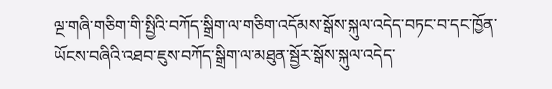ལྔ་གཞི་གཅིག་གི་སྤྱིའི་བཀོད་སྒྲིག་ལ་གཅིག་འདོམས་སྒོས་སྐུལ་འདེད་བཏང་བ་དང་ཁྱོན་ཡོངས་བཞིའི་འཐབ་ཇུས་བཀོད་སྒྲིག་ལ་མཐུན་སྦྱོར་སྒོས་སྐུལ་འདེད་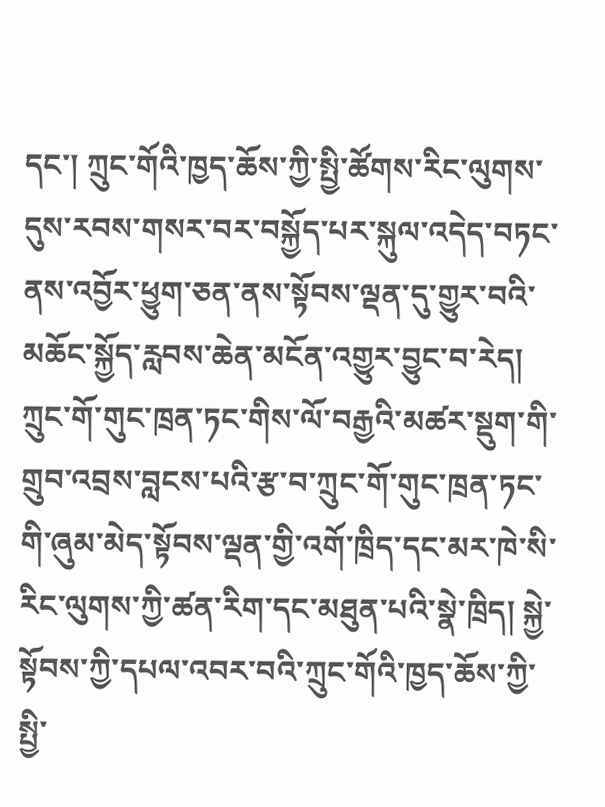དང་། ཀྲུང་གོའི་ཁྱད་ཆོས་ཀྱི་སྤྱི་ཚོགས་རིང་ལུགས་དུས་རབས་གསར་བར་བསྐྱོད་པར་སྐུལ་འདེད་བཏང་ནས་འབྱོར་ཕྱུག་ཅན་ནས་སྟོབས་ལྡན་དུ་གྱུར་བའི་མཆོང་སྐྱོད་རླབས་ཆེན་མངོན་འགྱུར་བྱུང་བ་རེད། ཀྲུང་གོ་གུང་ཁྲན་ཏང་གིས་ལོ་བརྒྱའི་མཚར་སྡུག་གི་གྲུབ་འབྲས་བླངས་པའི་རྩ་བ་ཀྲུང་གོ་གུང་ཁྲན་ཏང་གི་ཞུམ་མེད་སྟོབས་ལྡན་གྱི་འགོ་ཁྲིད་དང་མར་ཁེ་སི་རིང་ལུགས་ཀྱི་ཚན་རིག་དང་མཐུན་པའི་སྣེ་ཁྲིད། སྐྱེ་སྟོབས་ཀྱི་དཔལ་འབར་བའི་ཀྲུང་གོའི་ཁྱད་ཆོས་ཀྱི་སྤྱི་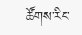ཚོགས་རིང་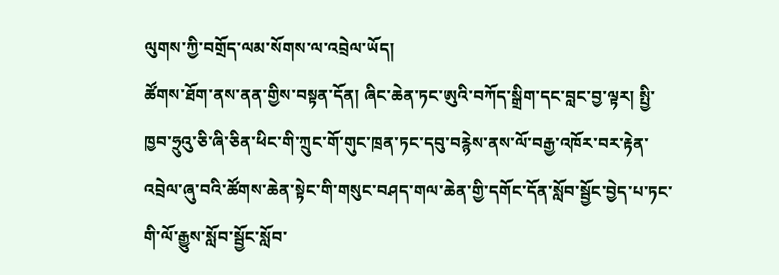ལུགས་ཀྱི་བགྲོད་ལམ་སོགས་ལ་འབྲེལ་ཡོད།
ཚོགས་ཐོག་ནས་ནན་གྱིས་བསྟན་དོན། ཞིང་ཆེན་ཏང་ཨུའི་བཀོད་སྒྲིག་དང་བླང་བྱ་ལྟར། སྤྱི་ཁྱབ་ཧྲུའུ་ཅི་ཞི་ཅིན་ཕིང་གི་ཀྲུང་གོ་གུང་ཁྲན་ཏང་དབུ་བརྙེས་ནས་ལོ་བརྒྱ་འཁོར་བར་རྟེན་འབྲེལ་ཞུ་བའི་ཚོགས་ཆེན་སྟེང་གི་གསུང་བཤད་གལ་ཆེན་གྱི་དགོང་དོན་སློབ་སྦྱོང་བྱེད་པ་ཏང་གི་ལོ་རྒྱུས་སློབ་སྦྱོང་སློབ་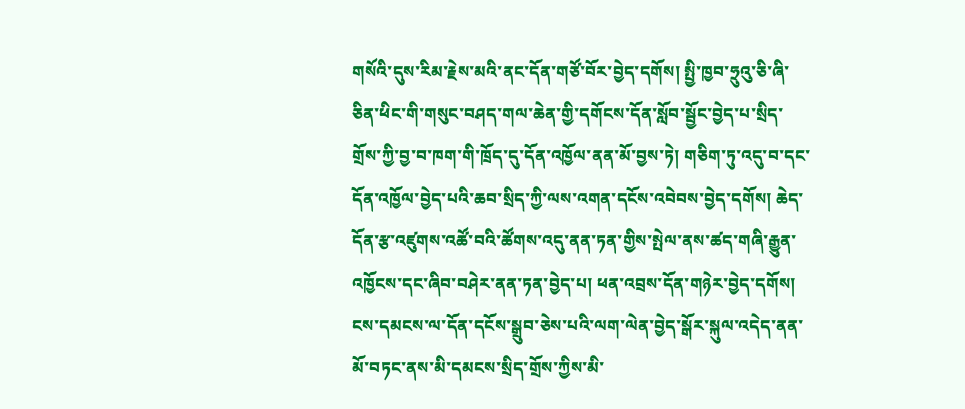གསོའི་དུས་རིམ་རྗེས་མའི་ནང་དོན་གཙོ་བོར་བྱེད་དགོས། སྤྱི་ཁྱབ་ཧྲུའུ་ཅི་ཞི་ཅིན་ཕིང་གི་གསུང་བཤད་གལ་ཆེན་གྱི་དགོངས་དོན་སློབ་སྦྱོང་བྱེད་པ་སྲིད་གྲོས་ཀྱི་བྱ་བ་ཁག་གི་ཁྲོད་དུ་དོན་འཁྱོལ་ནན་མོ་བྱས་ཏེ། གཅིག་ཏུ་འདུ་བ་དང་དོན་འཁྱོལ་བྱེད་པའི་ཆབ་སྲིད་ཀྱི་ལས་འགན་དངོས་འབེབས་བྱེད་དགོས། ཆེད་དོན་རྩ་འཛུགས་འཚོ་བའི་ཚོགས་འདུ་ནན་ཏན་གྱིས་སྤེལ་ནས་ཚད་གཞི་རྒྱུན་འཁྱོངས་དང་ཞིབ་བཤེར་ནན་ཏན་བྱེད་པ། ཕན་འབྲས་དོན་གཉེར་བྱེད་དགོས། ངས་དམངས་ལ་དོན་དངོས་སྒྲུབ་ཅེས་པའི་ལག་ལེན་བྱེད་སྒོར་སྐུལ་འདེད་ནན་མོ་བཏང་ནས་མི་དམངས་སྲིད་གྲོས་ཀྱིས་མི་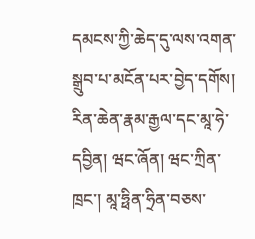དམངས་ཀྱི་ཆེད་དུ་ལས་འགན་སྒྲུབ་པ་མངོན་པར་བྱེད་དགོས།
རིན་ཆེན་རྣམ་རྒྱལ་དང་མཱ་ཧེ་དབྱིན། ཝང་ཞོན། ཝང་ཀྲིན་ཁྲང་། མཱ་ཧྥིན་ཧྲིན་བཅས་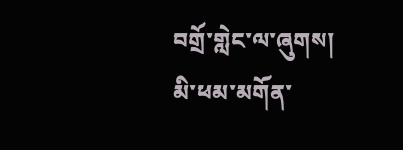བགྲོ་གླེང་ལ་ཞུགས།
མི་ཕམ་མགོན་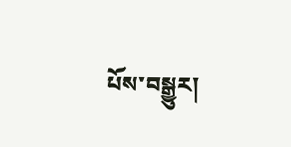པོས་བསྒྱུར།